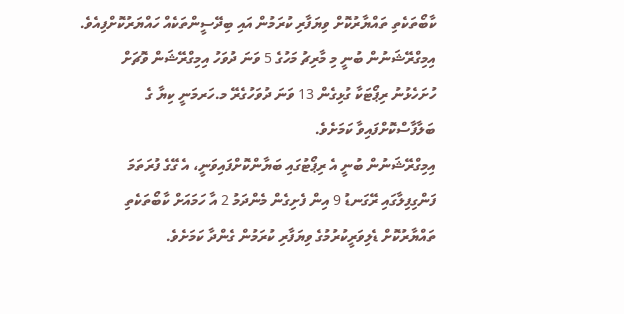ކާބޯތަކެތި ތައްޔާރުކޮށް ވިޔަފާރި ކުރަމުން އައި ބިދޭސީންތަކެއް ހައްޔަރުކޮށްފިއެވެ.
އިމިގްރޭޝަނުން ބުނީ މި މާރިޗު މަހުގެ 5 ވަނަ ދުވަހު އިމިގްރޭޝަން ވޮޗަށް ހުށަހެޅުނު ރިޕޯޓަކާ ގުޅިގެން 13 ވަނަ ދުވަހުގެރޭ މ.ހަރމަނީ ކިޔާ ގެ ބަލާފާސްކޮށްފައިވާ ކަމަށެވެ.
އިމިގްރޭޝަނުން ބުނީ އެ ރިޕޯޓުގައި ބަޔާންކޮށްފައިވަނީ، އެ ގޭގެ ފުރަތަމަ ފަންގިފިލާގައި ރޭގަނޑު 9 އިން ފެށިގެން މެންދަމު 2 އާ ހަމައަށް ކާބޯތަކެތި ތައްޔާރުކޮށް ޑެލިވަރީކުރުމުގެ ވިޔަފާރި ކުރަމުން ގެންދާ ކަމަށެވެ.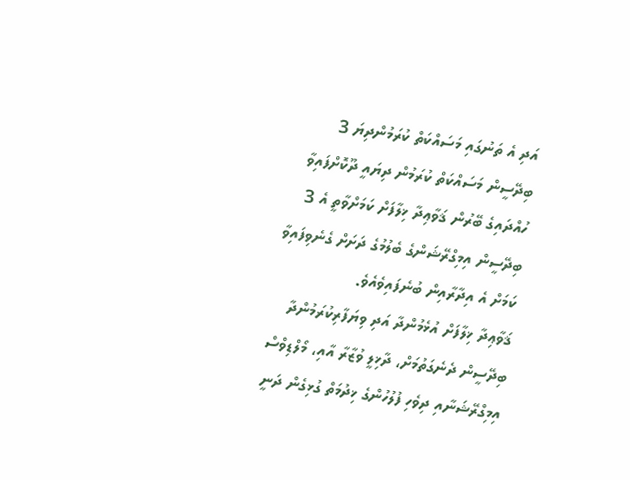އަދި އެ ތަނުގައި މަސައްކަތް ކުރަމުންދިޔަ 3 ބިދޭސީން މަސައްކަތް ކުރަމުން ދިޔައީ ދޫކޮށްފައިވާ ހުއްދައިގެ ބޭރުން ޤަވާޢިދާ ޚިލާފަށް ކަމަށްވާތީ އެ 3 ބިދޭސީން އިމިގްރޭޝަންގެ ބެލުމުގެ ދަށަށް ގެނެވިފައިވާ ކަމަށް އެ އިދާރާއިން ބުނެފައިވެއެވެ.
ޤަވާޢިދާ ޚިލާފަށް އުޅެމުންދާ އަދި ވިޔަފާރިކުރަމުންދާ ބިދޭސީން ދެނެގަތުމަށް، ދާޚިލީ ވުޒާރާ އާއި، މޯލްޑިވްސް އިމިގްރޭޝަނާއި ދިވެހި ފުލުހުންގެ ޚިދުމަތް ގުޅިގެން ދަނީ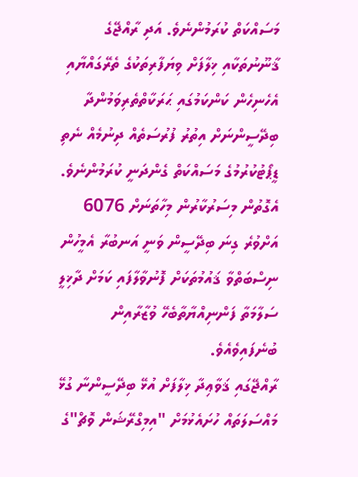މަސައްކަތް ކުރަމުންނެވެ. އަދި ރާއްޖޭގެ ޤާނޫނުތަކާއި ޚިލާފަށް ވިޔަފާރިތަކުގެ ތެރޭގައްޔާއި އެހެނިހެން ކަންކަމުގައި ޙަރަކާތްތެރިވަމުންދާ ބިދޭސީންނަށް އިތުރު ފުރުސަތެއް ދިނުމެއް ނެތި ޑީޕޯޓުކުރުމުގެ މަސައްކަތް ގެންދަނީ ކުރަމުންނެވެ. އެގޮތުން މިސަރުކާރުން މިހާތަނަށް 6076 އަށްވުރެ ގިނަ ބިދޭސީން ވަނީ އަނބުރާ އެމީހުން ނިސްބަތްވާ ޤައުމުތަކަށް ފޮނުވާލާފައި ކަމަށް ދާޚިލީ ސަލާމަތާ ފަންނިއްޔާތާބެހޭ ވުޒާރާއިން ބުނެފައިވެއެވެ.
ރާއްޖޭގައި ޤަވާޢިދާ ޚިލާފަށް އުޅޭ ބިދޭސީންނާ ގުޅޭ މައްސަލަތައް ހުށައެޅުމަށް "އިމިގްރޭޝަން ވޮޗް"ގެ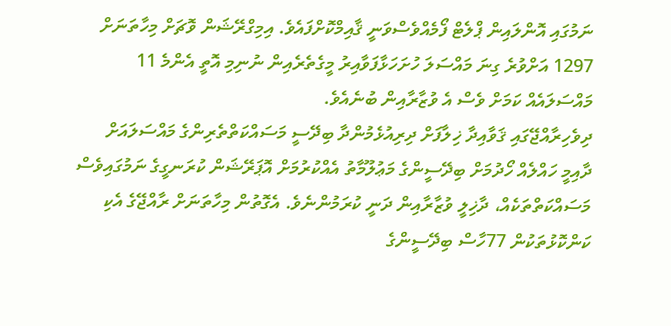ނަމުގައި އޮންލައިން ޕްލެޓް ފޯމެއްވެސްވަނީ ޤާއިމްކޮށްފައެވެ. އިމިގްރޭޝަން ވޮޗަށް މިހާތަނަށް 1297 އަށްވުރެ ގިނަ މައްސަލަ ހުށަހަޅާފަވާއިރު މީގެތެރެއިން ނުނިމި އޮތީ އެންމެ 11 މައްސަލައެއް ކަމަށް ވެސް އެ ވުޒާރާއިން ބުނެއެވެ.
ދިވެހިރާއްޖޭގައި ޤަވާއިދާ ޚިލާފަށް ދިރިއުޅެމުންދާ ބިދޭސީ މަސައްކަތްތެރިންގެ މައްސަލައަށް ދާއިމީ ހައްލެއް ހޯދުމަށް ބިދޭސީންގެ މަޢުލޫމާތު އެއްކުރުމަށް އޮޕަރޭޝަން ކުރަނގީގެ ނަމުގައިވެސް މަސައްކަތްތަކެއް، ދާޚިލީ ވުޒާރާއިން ދަނީ ކުރަމުންނެވެ. އެގޮތުން މިހާތަނަށް ރާއްޖޭގެ އެކި ކަންކޮޅުތަކުން 77ހާސް ބިދޭސީންގެ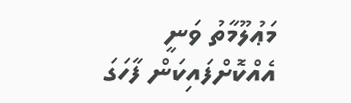މަޢުލޫމާތު ވަނީ އެއްކޮށްފައިކަން ފާހަގަ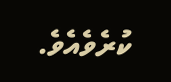ކުރެވެއެވެ.